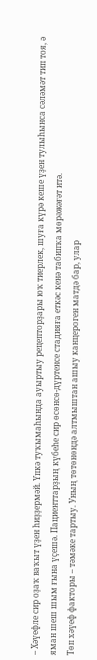– Хәүефле сир оҙаҡ ваҡыт үҙен һиҙҙермәй. Үпкә туҡымаһында ауыртыу рецепторҙары юҡ тиерлек, шуға күрә кеше үҙен тулыһынса сәләмәт тип тоя, ә яман шеш шым ғына үҫешә. Пациенттарҙың күбеһе сир өсөнсө-дүртенсе стадияға еткәс кенә табипҡа мөрәжәғәт итә.
Төп хәүеф факторы – тәмәке тартыу. Уның төтөнөндә алтмыштан ашыу канцероген матдә бар, улар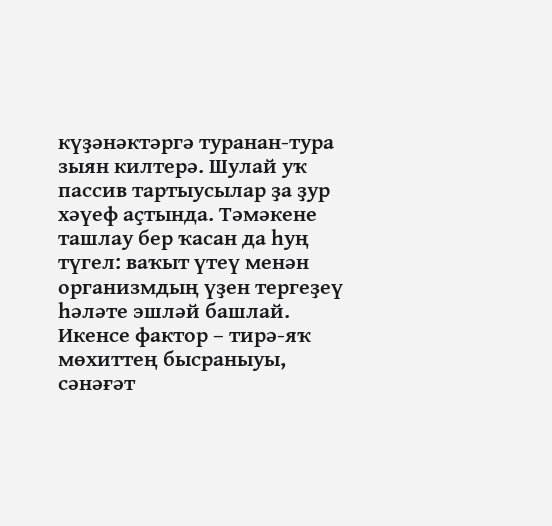күҙәнәктәргә туранан-тура зыян килтерә. Шулай уҡ пассив тартыусылар ҙа ҙур хәүеф аҫтында. Тәмәкене ташлау бер ҡасан да һуң түгел: ваҡыт үтеү менән организмдың үҙен тергеҙеү һәләте эшләй башлай. Икенсе фактор – тирә-яҡ мөхиттең бысраныуы, сәнәғәт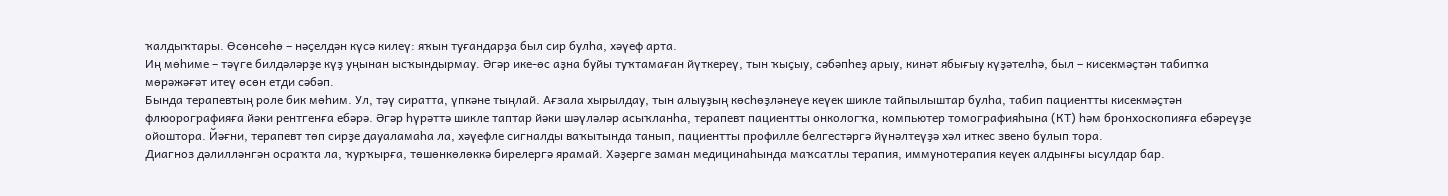ҡалдыҡтары. Өсөнсөһө – нәҫелдән күсә килеү: яҡын туғандарҙа был сир булһа, хәүеф арта.
Иң мөһиме – тәүге билдәләрҙе күҙ уңынан ысҡындырмау. Әгәр ике-өс аҙна буйы туҡтамаған йүткереү, тын ҡыҫыу, сәбәпһеҙ арыу, кинәт ябығыу күҙәтелһә, был – кисекмәҫтән табипҡа мөрәжәғәт итеү өсөн етди сәбәп.
Бында терапевтың роле бик мөһим. Ул, тәү сиратта, үпкәне тыңлай. Ағзала хырылдау, тын алыуҙың көсһөҙләнеүе кеүек шикле тайпылыштар булһа, табип пациентты кисекмәҫтән флюорографияға йәки рентгенға ебәрә. Әгәр һүрәттә шикле таптар йәки шәүләләр асыҡланһа, терапевт пациентты онкологҡа, компьютер томографияһына (КТ) һәм бронхоскопияға ебәреүҙе ойоштора. Йәғни, терапевт төп сирҙе дауаламаһа ла, хәүефле сигналды ваҡытында танып, пациентты профилле белгестәргә йүнәлтеүҙә хәл иткес звено булып тора.
Диагноз дәлилләнгән осраҡта ла, ҡурҡырға, төшөнкөлөккә бирелергә ярамай. Хәҙерге заман медицинаһында маҡсатлы терапия, иммунотерапия кеүек алдынғы ысулдар бар.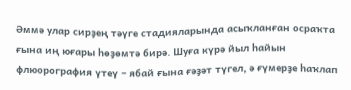Әммә улар сирҙең тәүге стадияларында асыҡланған осраҡта ғына иң юғары һөҙөмтә бирә. Шуға күрә йыл һайын флюорография үтеү – ябай ғына ғәҙәт түгел, ә ғүмерҙе һаҡлап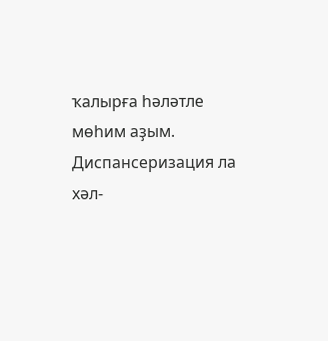ҡалырға һәләтле мөһим аҙым. Диспансеризация ла хәл-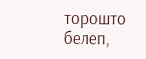торошто белеп,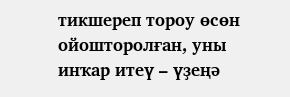тикшереп тороу өсөн ойошторолған, уны инҡар итеү – үҙеңә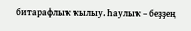битарафлыҡ ҡылыу. Һаулыҡ – беҙҙең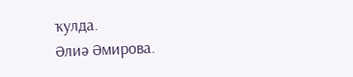ҡулда.
Әлиә Әмирова.